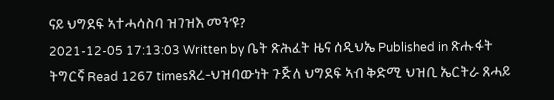ናይ ህግደፍ ኣተሓሳስባ ዝገዝእ መን’ዩ?
2021-12-05 17:13:03 Written by ቤት ጽሕፈት ዜና ሰዲህኤ Published in ጽሑፋት ትግርኛ Read 1267 timesጸረ-ህዝባውነት ጉጅለ ህግደፍ ኣብ ቅድሚ ህዝቢ ኤርትራ ጸሓይ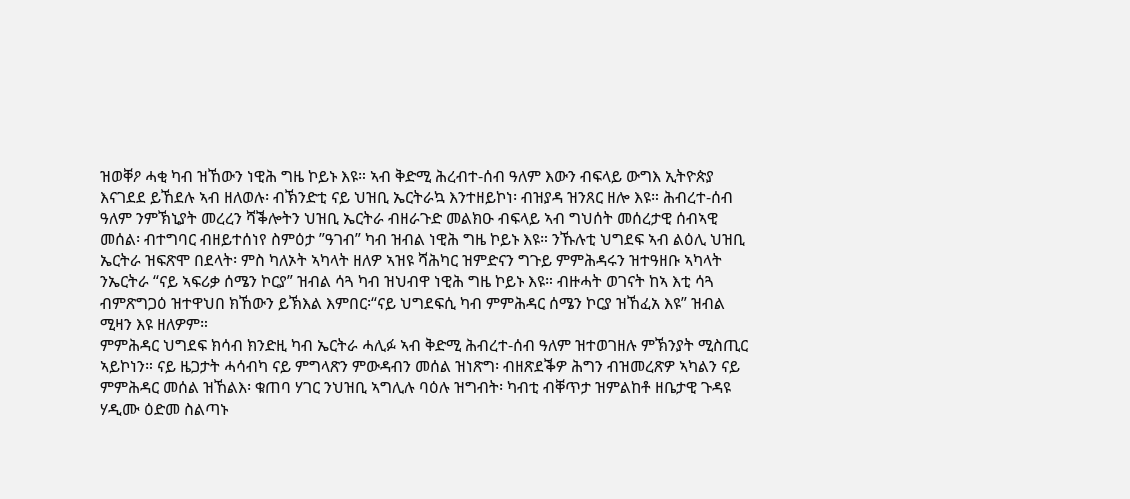ዝወቐዖ ሓቂ ካብ ዝኸውን ነዊሕ ግዜ ኮይኑ እዩ። ኣብ ቅድሚ ሕረብተ-ሰብ ዓለም እውን ብፍላይ ውግእ ኢትዮጵያ እናገደደ ይኸደሉ ኣብ ዘለወሉ፡ ብኽንድቲ ናይ ህዝቢ ኤርትራኳ እንተዘይኮነ፡ ብዝያዳ ዝንጸር ዘሎ እዩ። ሕብረተ-ሰብ ዓለም ንምኽኒያት መረረን ሻቕሎትን ህዝቢ ኤርትራ ብዘራጉድ መልክዑ ብፍላይ ኣብ ግህሰት መሰረታዊ ሰብኣዊ መሰል፡ ብተግባር ብዘይተሰነየ ስምዕታ ”ዓገብ” ካብ ዝብል ነዊሕ ግዜ ኮይኑ እዩ። ንኹሉቲ ህግደፍ ኣብ ልዕሊ ህዝቢ ኤርትራ ዝፍጽሞ በደላት፡ ምስ ካለኦት ኣካላት ዘለዎ ኣዝዩ ሻሕካር ዝምድናን ግጉይ ምምሕዳሩን ዝተዓዘቡ ኣካላት ንኤርትራ “ናይ ኣፍሪቃ ሰሜን ኮርያ” ዝብል ሳጓ ካብ ዝህብዋ ነዊሕ ግዜ ኮይኑ እዩ። ብዙሓት ወገናት ከኣ እቲ ሳጓ ብምጽግጋዕ ዝተዋህበ ክኸውን ይኽእል እምበር፡“ናይ ህግደፍሲ ካብ ምምሕዳር ሰሜን ኮርያ ዝኸፈአ እዩ” ዝብል ሚዛን እዩ ዘለዎም።
ምምሕዳር ህግደፍ ክሳብ ክንድዚ ካብ ኤርትራ ሓሊፉ ኣብ ቅድሚ ሕብረተ-ሰብ ዓለም ዝተወገዘሉ ምኽንያት ሚስጢር ኣይኮነን። ናይ ዜጋታት ሓሳብካ ናይ ምግላጽን ምውዳብን መሰል ዝነጽግ፡ ብዘጽደቕዎ ሕግን ብዝመረጽዎ ኣካልን ናይ ምምሕዳር መሰል ዝኸልእ፡ ቁጠባ ሃገር ንህዝቢ ኣግሊሉ ባዕሉ ዝግብት፡ ካብቲ ብቐጥታ ዝምልከቶ ዘቤታዊ ጉዳዩ ሃዲሙ ዕድመ ስልጣኑ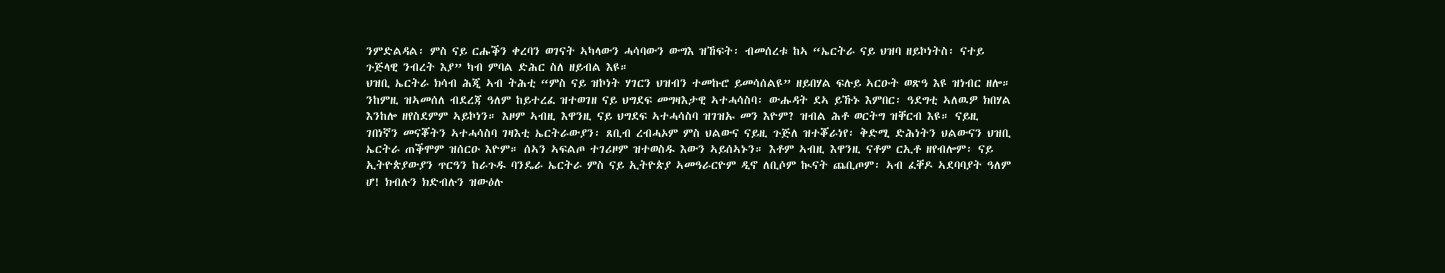ንምድልዳል፡ ምስ ናይ ርሑቕን ቀረባን ወገናት ኣካላውን ሓሳባውን ውግእ ዝኸፍት፡ ብመሰረቱ ከኣ “ኤርትራ ናይ ህዝባ ዘይኮነትስ፡ ናተይ ጉጅላዊ ንብረት እያ” ካብ ምባል ድሕር ስለ ዘይብል እዩ።
ህዝቢ ኤርትራ ክሳብ ሕጂ ኣብ ትሕቲ “ምስ ናይ ዝኮነት ሃገርን ህዝብን ተመኩሮ ይመሳሰልዩ” ዘይበሃል ፍሉይ ኣርዑት ወጽዓ እዩ ዝነብር ዘሎ። ንከምዚ ዝኣመሰለ ብደረጃ ዓለም ከይተረፈ ዝተወገዘ ናይ ህግደፍ መግዛእታዊ ኣተሓሳስባ፡ ውሑዳት ደኣ ይኹኑ እምበር፡ ዓደግቲ ኣለዉዎ ክበሃል እንከሎ ዘየስደምም ኣይኮነን። እዞም ኣብዚ እዋንዚ ናይ ህግደፍ ኣተሓሳስባ ዝገዝኡ መን እዮም? ዝብል ሕቶ ወርትግ ዝቐርብ እዩ። ናይዚ ገበነኛን መናቖትን ኣተሓሳስባ ገዛእቲ ኤርትራውያን፡ ጸቢብ ረብሓኦም ምስ ህልውና ናይዚ ጉጅለ ዝተቖራነየ፡ ቅድሚ ድሕነትን ህልውናን ህዝቢ ኤርትራ ጠቕሞም ዝሰርዑ እዮም። ሰኣን ኣፍልጦ ተገሪዞም ዝተወስዱ እውን ኣይሰኣኑን። እቶም ኣብዚ እዋንዚ ናቶም ርኢቶ ዘየብሎም፡ ናይ ኢትዮጵያውያን ጥርዓን ከራጉዱ ባንዴራ ኤርትራ ምስ ናይ ኢትዮጵያ ኣመዓራርዮም ዲኖ ለቢሶም ኲናት ጨቢጦም፡ ኣብ ፈቐዶ ኣደባባያት ዓለም ሆ! ክብሉን ክድብሉን ዝውዕሉ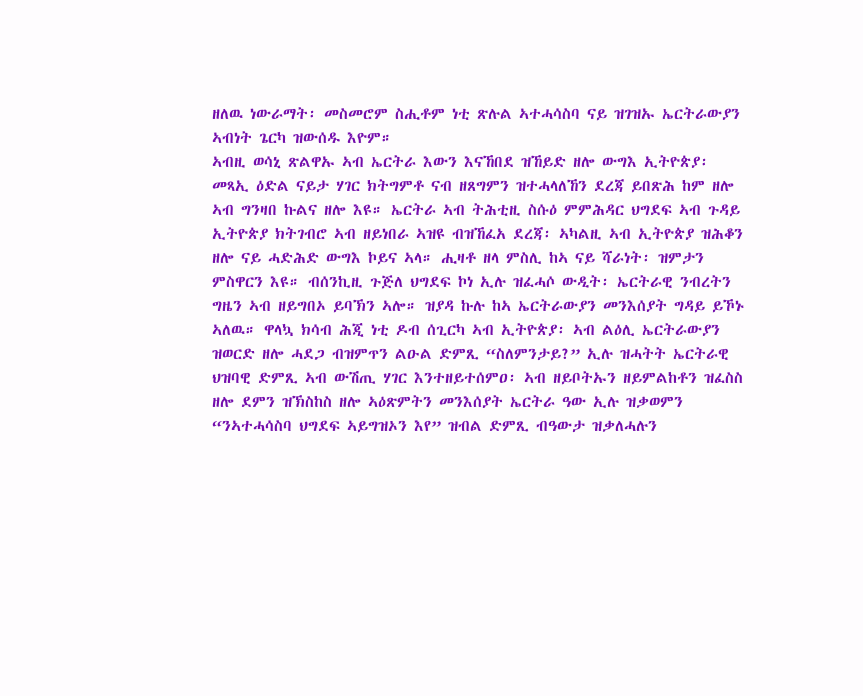ዘለዉ ነውራማት፡ መስመሮም ስሒቶም ነቲ ጽሉል ኣተሓሳስባ ናይ ዝገዝኡ ኤርትራውያን ኣብነት ጌርካ ዝውሰዱ እዮም።
ኣብዚ ወሳኒ ጽልዋኡ ኣብ ኤርትራ እውን እናኸበደ ዝኸይድ ዘሎ ውግእ ኢትዮጵያ፡ መጻኢ ዕድል ናይታ ሃገር ክትግምቶ ናብ ዘጸግምን ዝተሓላለኸን ደረጃ ይበጽሕ ከም ዘሎ ኣብ ግንዛበ ኩልና ዘሎ እዩ። ኤርትራ ኣብ ትሕቲዚ ስሱዕ ምምሕዳር ህግደፍ ኣብ ጉዳይ ኢትዮጵያ ክትገብሮ ኣብ ዘይነበራ ኣዝዩ ብዝኸፈአ ደረጃ፡ ኣካልዚ ኣብ ኢትዮጵያ ዝሕቆን ዘሎ ናይ ሓድሕድ ውግእ ኮይና ኣላ። ሒዛቶ ዘላ ምስሊ ከኣ ናይ ሻራነት፡ ዝምታን ምስዋርን እዩ። ብሰንኪዚ ጉጅለ ህግደፍ ኮነ ኢሉ ዝፈሓሶ ውዲት፡ ኤርትራዊ ንብረትን ግዜን ኣብ ዘይግበኦ ይባኽን ኣሎ። ዝያዳ ኩሉ ከኣ ኤርትራውያን መንእሰያት ግዳይ ይኾኑ ኣለዉ። ዋላኳ ክሳብ ሕጂ ነቲ ዶብ ሰጊርካ ኣብ ኢትዮጵያ፡ ኣብ ልዕሊ ኤርትራውያን ዝወርድ ዘሎ ሓደጋ ብዝምጥን ልዑል ድምጺ “ስለምንታይ?” ኢሉ ዝሓትት ኤርትራዊ ህዝባዊ ድምጺ ኣብ ውሽጢ ሃገር እንተዘይተሰምዐ፡ ኣብ ዘይቦትኡን ዘይምልከቶን ዝፈስስ ዘሎ ደምን ዝኽስከስ ዘሎ ኣዕጽምትን መንእሰያት ኤርትራ ዓው ኢሉ ዝቃወምን “ንኣተሓሳስባ ህግደፍ ኣይግዝኦን እየ” ዝብል ድምጺ ብዓውታ ዝቃለሓሉን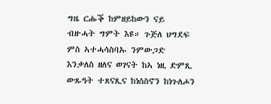ግዜ ርሑቕ ከምዘይከውን ናይ ብዙሓት ግምት እዩ። ጉጅለ ህግደፍ ምስ ኣተሓሳስባኡ ንምውጋድ እንቃለስ ዘለና ወገናት ከኣ ነዚ ድምጺ ውጹዓት ተጸናጺና ከነሰስኖን ከነጉለሖን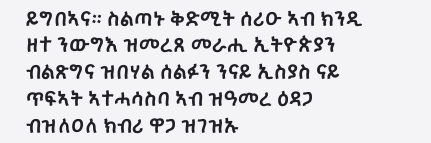ይግበኣና። ስልጣኑ ቅድሚት ሰሪዑ ኣብ ክንዲ ዘተ ንውግእ ዝመረጸ መራሒ ኢትዮጵያን ብልጽግና ዝበሃል ሰልፉን ንናይ ኢስያስ ናይ ጥፍኣት ኣተሓሳስባ ኣብ ዝዓመረ ዕዳጋ ብዝለዐለ ክብሪ ዋጋ ዝገዝኡ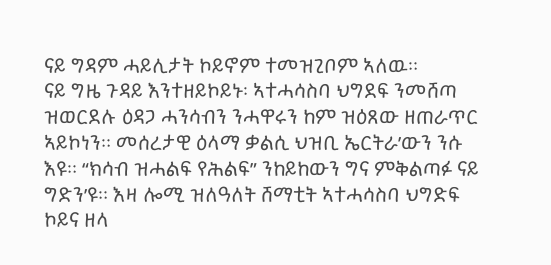ናይ ግዳም ሓይሊታት ኮይኖም ተመዝጊቦም ኣለዉ።
ናይ ግዜ ጉዳይ እንተዘይኮይኑ፡ ኣተሓሳስባ ህግደፍ ንመሸጣ ዝወርደሉ ዕዳጋ ሓንሳብን ንሓዋሩን ከም ዝዕጸው ዘጠራጥር ኣይኮነን። መሰረታዊ ዕላማ ቃልሲ ህዝቢ ኤርትራ’ውን ንሱ እዩ። “ክሳብ ዝሓልፍ የሕልፍ” ንከይከውን ግና ምቅልጣፉ ናይ ግድን’ዩ። እዛ ሎሚ ዝለዓለት ሸማቲት ኣተሓሳስባ ህግድፍ ኮይና ዘላ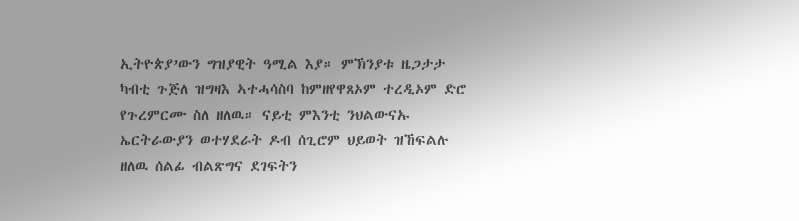ኢትዮጵያ’ውን ግዝያዊት ዓሚል እያ። ምኽንያቱ ዜጋታታ ካብቲ ጉጅለ ዝግዛእ ኣተሓሳስባ ከምዘየዋጸኦም ተረዲኦም ድሮ የጉረምርሙ ስለ ዘለዉ። ናይቲ ምእንቲ ንህልውናኡ ኤርትራውያን ወተሃደራት ዶብ ሰጊሮም ህይወት ዝኸፍልሉ ዘለዉ ሰልፊ ብልጽግና ደገፍትን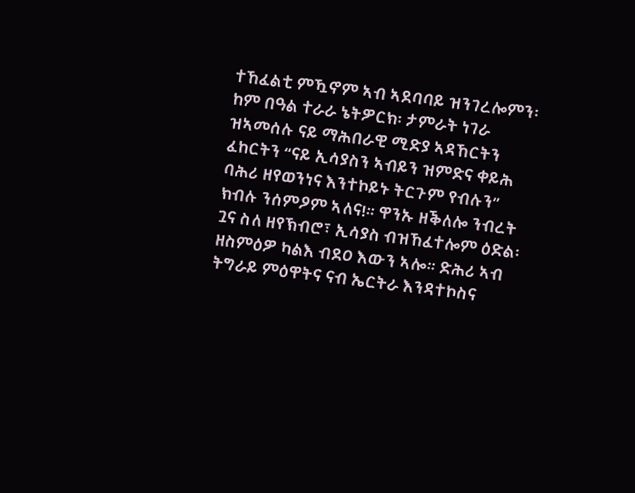ተኸፈልቲ ምዃኖም ኣብ ኣደባባይ ዝንገረሎምን፡ ከም በዓል ተራራ ኔትዎርክ፡ ታምራት ነገራ ዝኣመሰሉ ናይ ማሕበራዊ ሚድያ ኣዳኸርትን ፈከርትን “ናይ ኢሳያስን ኣብይን ዝምድና ቀይሕ ባሕሪ ዘየወንነና እንተኮይኑ ትርጉም የብሉን” ክብሉ ንሰምዖም ኣለና!። ዋንኡ ዘቕለሎ ንብረት ጓና ስለ ዘየኽብሮ፣ ኢሳያስ ብዝኸፈተሎም ዕድል፡ ዘስምዕዎ ካልእ ብደዐ እውን ኣሎ። ድሕሪ ኣብ ትግራይ ምዕዋትና ናብ ኤርትራ እንዳተኮስና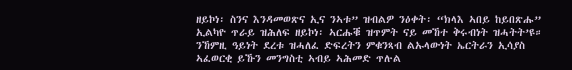ዘይኮነ፡ ስንና እንዳመወጽና ኢና ንኣቱ” ዝብልዎ ንዕቀት፡ “ክላእ ኣበይ ከይበጽሑ” ኢልካዮ ጥራይ ዝሕለፍ ዘይኮነ፡ ኣርሑቑ ዝጥምት ናይ መኸተ ቅሩብነት ዝሓትት’ዩ። ንኸምዚ ዓይነት ደረቱ ዝሓለፈ ድፍረትን ምቁንጻብ ልኡላውነት ኤርትራን ኢሳያስ ኣፈወርቂ ይኹን መንግስቲ ኣብይ ኣሕመድ ጥሉል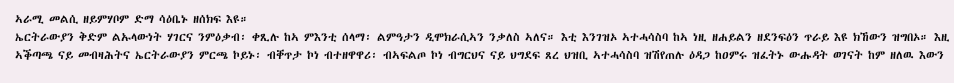ኣራሚ መልሲ ዘይምሃቦም ድማ ሳዕቤኑ ዘሰክፍ እዩ።
ኤርትራውያን ቅድም ልኡላውነት ሃገርና ንምዕቃብ፡ ቀጺሉ ከኣ ምእንቲ ሰላማ፡ ልምዓታን ዲሞክራሲኣን ንቃለስ ኣለና። እቲ እንገዝኦ ኣተሓሳስባ ከኣ ነዚ ዘሐይልን ዘደንፍዕን ጥራይ እዩ ክኸውን ዝግበኦ። እዚ ኣቕጣጫ ናይ መብዛሕትና ኤርትራውያን ምርጫ ኮይኑ፡ ብቐጥታ ኮነ ብተዘዋዋሪ፡ ብኣፍልጦ ኮነ ብግርህና ናይ ህግደፍ ጸረ ህዝቢ ኣተሓሳስባ ዝሽየጠሉ ዕዳጋ ከዐምሩ ዝፈትኑ ውሑዳት ወገናት ከም ዘለዉ እውን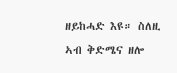ዘይከሓድ እዩ። ስለዚ ኣብ ቅድሜና ዘሎ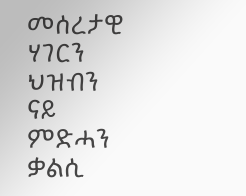መሰረታዊ ሃገርን ህዝብን ናይ ምድሓን ቃልሲ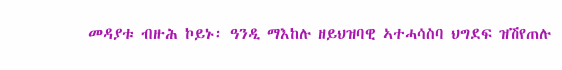መዳያቱ ብዙሕ ኮይኑ፡ ዓንዲ ማእከሉ ዘይህዝባዊ ኣተሓሳስባ ህግደፍ ዝሽየጠሉ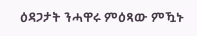ዕዳጋታት ንሓዋሩ ምዕጻው ምዃኑ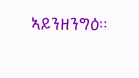ኣይንዘንግዕ።